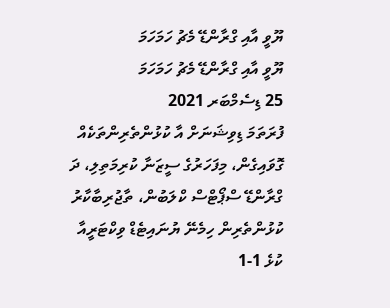ޔޫވީ އާއި ގްރާންޑޭ މެޗު ހަމަހަމަ
ޔޫވީ އާއި ގްރާންޑޭ މެޗު ހަމަހަމަ
25 ޑިސެމްބަރ 2021
ފުރަތަމަ ޑިވިޝަނަށް އާ ކުޅުންތެރިންތަކެއް ގޮވައިގެން، މިފަހަރުގެ ސީޒަނާ ކުރިމަތިލި، ދަ ގްރާންޑޭ ސްޕޯޓްސް ކްލަބުން، ތާޖުރިބާކާރު ކުޅުންތެރިން ހިމެނޭ ޔުނައިޓެޑް ވިކްޓަރީއާ ކުޅެ 1-1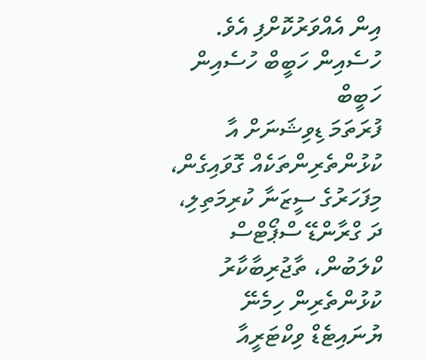އިން އެއްވަރުކޮށްފި އެވެ.
ހުސެއިން ހަބީބް ހުސެއިން ހަބީބް
ފުރަތަމަ ޑިވިޝަނަށް އާ ކުޅުންތެރިންތަކެއް ގޮވައިގެން، މިފަހަރުގެ ސީޒަނާ ކުރިމަތިލި، ދަ ގްރާންޑޭ ސްޕޯޓްސް ކްލަބުން، ތާޖުރިބާކާރު ކުޅުންތެރިން ހިމެނޭ ޔުނައިޓެޑް ވިކްޓަރީއާ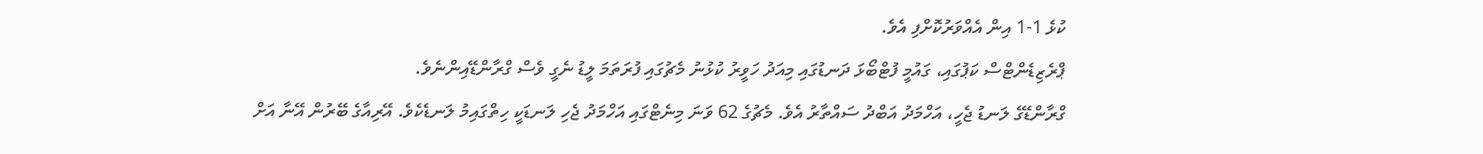ކުޅެ 1-1 އިން އެއްވަރުކޮށްފި އެވެ.
ޕްރެޒިޑެންޓްސް ކަޕުގައި، ގައުމީ ފުޓްބޯޅަ ދަނޑުގައި މިއަދު ހަވީރު ކުޅުނު މެޗުގައި ފުރަތަމަ ލީޑު ނެގީ ވެސް ގްރާންޑޭއިންނެވެ.
ގްރާންޑޭގެ ލަނޑު ޖެހީ، އަހްމަދު އަބްދު ސައްތާރު އެވެ. މެޗުގެ 62 ވަނަ މިނެޓްގައި އަހްމަދު ޖެހި ލަނޑަކީ ހިތްގައިމު ލަނޑެކެވެ. އޭރިއާގެ ބޭރުން އޭނާ އަށް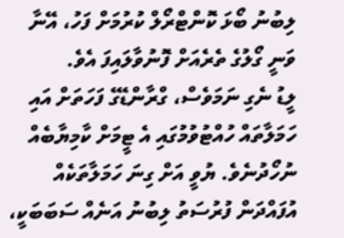ލިބުނު ބޯޅަ ކޮންޓްރޯލް ކުރުމަށް ފަހު، އޭނާ ވަނީ ގޯލުގެ ތެރެއަށް ފޮނުވާލައިފަ އެވެ.
ލީޑު ނެގި ނަމަވެސް، ގްރާންޑޭގެ ފަހަތަށް އައި ހަމަލާތައް ހުއްޓުވުމުގައި އެ ޓީމަށް ކާމިޔާބެއް ނުހޯދުނެވެ. ޔުވީ އަށް ގިނަ ހަމަލާތަކެއް އުފައްދަން ފުރުސަތު ލިބުނު އަނެއް ސަބަބަކީ،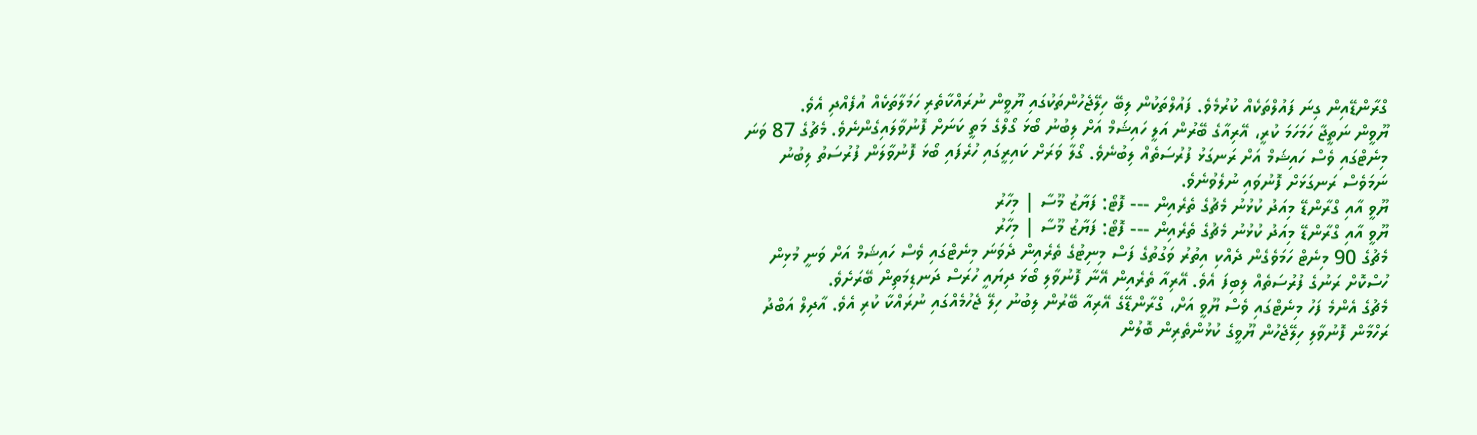ގްރާންޑޭއިން ގިނަ ފައުލްތަކެއް ކުރުމެވެ. ފައުލްތަކުން ލިބޭ ހިލޭޖެހުންތަކުގައި ޔޫވީން ނުރައްކާތެރި ހަމަލާތަކެއް އުފެއްދި އެވެ.
ޔޫވީން ނަތީޖާ ހަމަހަމަ ކުރީ، އޭރިއާގެ ބޭރުން އަލީ ހައިޝަމް އަށް ލިބުނު ބޯޅަ ގޯލްގެ މަތީ ކަނަށް ފޮނުވާލައިގެންނެވެ. މެޗުގެ 87 ވަނަ މިނެޓްގައި ވެސް ހައިޝަމް އަށް ރަނގަޅު ފުރުސަތެއް ލިބުނެވެ. ގޯލާ ވަރަށް ކައިރީގައި ހުރެފައި ބޯޅަ ފޮނުވާލަން ފުރުސަތު ލިބުނު ނަމަވެސް ރަނގަޅަށް ފޮނުވައި ނުލެވުނެވެ.
ޔޫވީ އާއި ގްރާންޑޭ މިއަދު ކުޅުނު މެޗުގެ ތެރެއިން --- ފޮޓޯ: ފަޔާޒު މޫސާ | މިހާރު
ޔޫވީ އާއި ގްރާންޑޭ މިއަދު ކުޅުނު މެޗުގެ ތެރެއިން --- ފޮޓޯ: ފަޔާޒު މޫސާ | މިހާރު
މެޗުގެ 90 މިނެޓް ހަމަވެގެން ދެއްކި އިތުރު ވަގުތުގެ ފަސް މިނިޓުގެ ތެރެއިން ދެވަނަ މިނެޓްގައި ވެސް ހައިޝަމް އަށް ވަނީ މުޅިން ހުސްކޮށް ރަނުގެ ފުރުސަތެއް ލިބިފަ އެވެ. އޭރިއާ ތެރެއިން އޭނާ ފޮނުވާލި ބޯޅަ ދިޔައީ ހުރަސް ދަނޑިމަތިން ބޭރަށެވެ.
މެޗުގެ އެންމެ ފަހު މިނެޓްގައި ވެސް ޔޫވީ އަށް، ގްރާންޑޭގެ އޭރިއާ ބޭރުން ލިބުނު ހިލޭ ޖެހުމެއްގައި ނުރައްކާ ކުރި އެވެ. އާދިލް އަބްދު ރަހްމާން ފޮނުވާލި ހިލޭޖެހުން ޔޫވީގެ ކުޅުންތެރިން ބޮލުން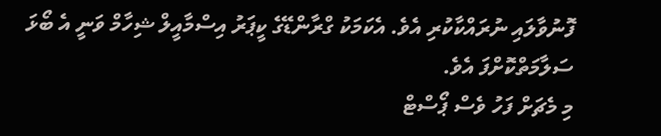ފޮނުވާލައި ނުރައްކާކުރި އެވެ. އެކަމަކު ގްރާންޑޭގެ ކީޕަރު އިސްމާއީލް ޝިހާމް ވަނީ އެ ބޯޅަ ސަލާމަތްކޮށްފަ އެވެ.
މި މެޗަށް ފަހު ވެސް ޕޯސްޓް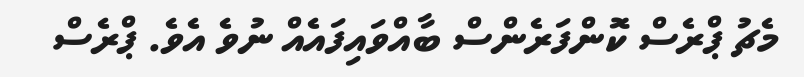މެޗު ޕްރެސް ކޮންފަރެންސް ބާއްވައިފައެއް ނުވެ އެވެ. ޕްރެސް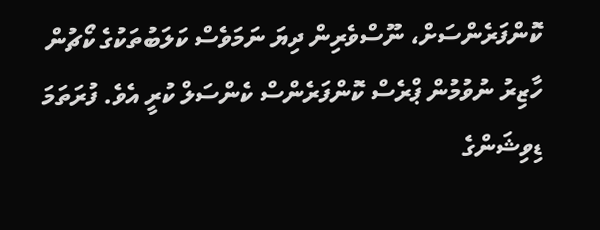ކޮންފަރެންސަށް، ނޫސްވެރިން ދިޔަ ނަމަވެސް ކަލަބުތަކުގެ ކޯޗުން ހާޒިރު ނުވުމުން ޕްރެސް ކޮންފަރެންސް ކެންސަލް ކުރީ އެވެ. ފުރަތަމަ ޑިވިޝަންގެ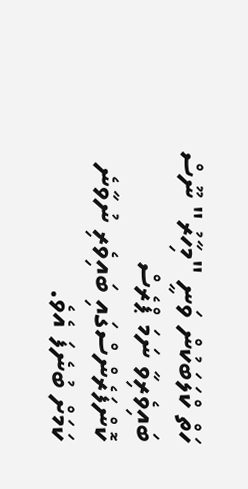ހަތް ކްލަބަކުން ވަނީ "މިހާރު" ނޫސް ބައިވެރިވާ ނަމަ ޕްރެސް ކޮންފަރެންސްގައި ބައިވެރި ނުވާނެ ކަމަށް ބުނެފަ އެވެ.